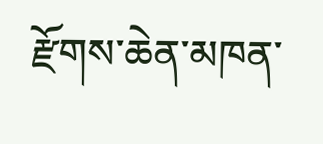རྫོགས་ཆེན་མཁན་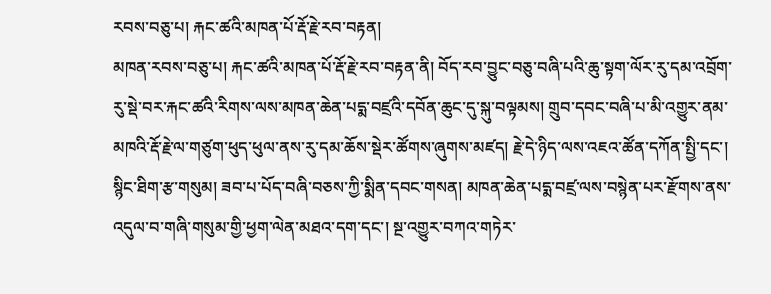རབས་བཅུ་པ། རྐང་ཚའི་མཁན་པོ་རྡོ་རྗེ་རབ་བརྟན།
མཁན་རབས་བཅུ་པ། རྐང་ཚའི་མཁན་པོ་རྡོ་རྗེ་རབ་བརྟན་ནི། བོད་རབ་བྱུང་བཅུ་བཞི་པའི་ཆུ་སྟག་ལོར་རུ་དམ་འབྲོག་རུ་སྡེ་བར་རྐང་ཚའི་རིགས་ལས་མཁན་ཆེན་པདྨ་བཛྲའི་དབོན་ཆུང་དུ་སྐུ་བལྟམས། གྲུབ་དབང་བཞི་པ་མི་འགྱུར་ནམ་མཁའི་རྡོ་རྗེ་ལ་གཙུག་ཕུད་ཕུལ་ནས་རུ་དམ་ཆོས་སྡེར་ཚོགས་ཞུགས་མཛད། རྗེ་དེ་ཉིད་ལས་འཇའ་ཚོན་དཀོན་སྤྱི་དང་། སྙིང་ཐིག་རྩ་གསུམ། ཟབ་པ་པོད་བཞི་བཅས་ཀྱི་སྨིན་དབང་གསན། མཁན་ཆེན་པདྨ་བཛྲ་ལས་བསྙེན་པར་རྫོགས་ནས་འདུལ་བ་གཞི་གསུམ་གྱི་ཕྱག་ལེན་མཐའ་དག་དང་། སྔ་འགྱུར་བཀའ་གཏེར་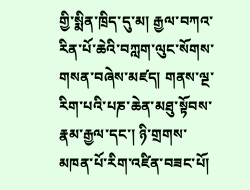གྱི་སྨིན་ཁྲིད་དུ་མ། རྒྱལ་བཀའ་རིན་པོ་ཆེའི་བཀླག་ལུང་སོགས་གསན་བཞེས་མཛད། གནས་ལྔ་རིག་པའི་པཎ་ཆེན་མཐུ་སྟོབས་རྣམ་རྒྱལ་དང་། ཉི་གྲགས་མཁན་པོ་རིག་འཛིན་བཟང་པོ།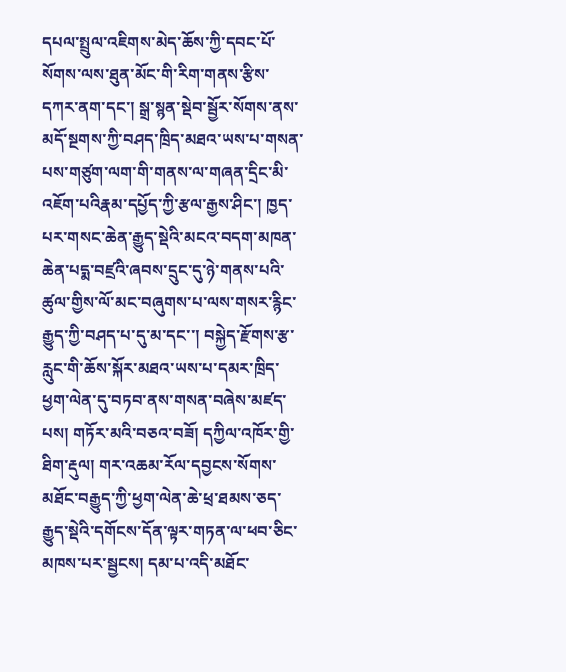དཔལ་སྤྲུལ་འཇིགས་མེད་ཆོས་ཀྱི་དབང་པོ་སོགས་ལས་ཐུན་མོང་གི་རིག་གནས་རྩིས་དཀར་ནག་དང་། སྒྲ་སྙན་སྡེབ་སྦྱོར་སོགས་ནས་མདོ་སྔགས་ཀྱི་བཤད་ཁྲིད་མཐའ་ཡས་པ་གསན་པས་གཙུག་ལག་གི་གནས་ལ་གཞན་དྲིང་མི་འཇོག་པའིརྣམ་དཔྱོད་ཀྱི་རྩལ་རྒྱས་ཤིང་། ཁྱད་པར་གསང་ཆེན་རྒྱུད་སྡེའི་མངའ་བདག་མཁན་ཆེན་པདྨ་བཛྲའི་ཞབས་དྲུང་དུ་ཉེ་གནས་པའི་ཚུལ་གྱིས་ལོ་མང་བཞུགས་པ་ལས་གསར་རྙིང་རྒྱུད་ཀྱི་བཤད་པ་དུ་མ་དང་་། བསྐྱེད་རྫོགས་རྩ་རླུང་གི་ཆོས་སྐོར་མཐའ་ཡས་པ་དམར་ཁྲིད་ཕྱག་ལེན་དུ་བཏབ་ནས་གསན་བཞེས་མཛད་པས། གཏོར་མའི་བཅའ་བཟོ། དཀྱིལ་འཁོར་གྱི་ཐིག་རྡུལ། གར་འཆམ་རོལ་དབྱངས་སོགས་མཐོང་བརྒྱུད་ཀྱི་ཕྱག་ལེན་ཆེ་ཕྲ་ཐམས་ཅད་རྒྱུད་སྡེའི་དགོངས་དོན་ལྟར་གཏན་ལ་ཕབ་ཅིང་མཁས་པར་སྦྱངས། དམ་པ་འདི་མཐོང་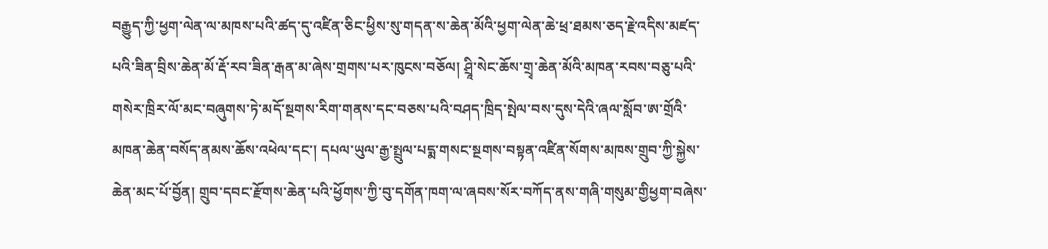བརྒྱུད་ཀྱི་ཕྱག་ལེན་ལ་མཁས་པའི་ཚད་དུ་འཛིན་ཅིང་ཕྱིས་སུ་གདན་ས་ཆེན་མོའི་ཕྱག་ལེན་ཆེ་ཕྲ་ཐམས་ཅད་རྗེ་འདིས་མཛད་པའི་ཟིན་བྲིས་ཆེན་མོ་རྡོ་རབ་ཟིན་རྒན་མ་ཞེས་གྲགས་པར་ཁུངས་བཅོལ། ཤྲཱི་སེང་ཆོས་གྲྭ་ཆེན་མོའི་མཁན་རབས་བཅུ་པའི་གསེར་ཁྲིར་ལོ་མང་བཞུགས་ཏེ་མདོ་སྔགས་རིག་གནས་དང་བཅས་པའི་བཤད་ཁྲིད་སྤེལ་བས་དུས་དེའི་ཞལ་སློབ་ཨ་གྲོའི་མཁན་ཆེན་བསོད་ནམས་ཆོས་འཕེལ་དང་། དཔལ་ཡུལ་རྒྱ་སྤྲུལ་པདྨ་གསང་སྔགས་བསྟན་འཛིན་སོགས་མཁས་གྲུབ་ཀྱི་སྐྱེས་ཆེན་མང་པོ་བྱོན། གྲུབ་དབང་རྫོགས་ཆེན་པའི་ཕྱོགས་ཀྱི་བུ་དགོན་ཁག་ལ་ཞབས་སོར་བཀོད་ནས་གཞི་གསུམ་གྱིཕྱག་བཞེས་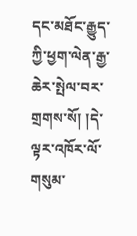དང་མཐོང་རྒྱུད་ཀྱི་ཕྱག་ལེན་རྒྱ་ཆེར་སྤེལ་བར་གྲགས་སོ། །དེ་ལྟར་འཁོར་ལོ་གསུམ་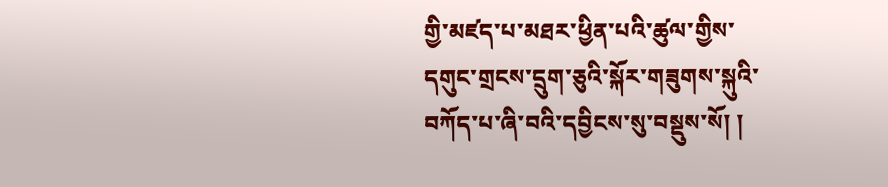གྱི་མཛད་པ་མཐར་ཕྱིན་པའི་ཚུལ་གྱིས་དགུང་གྲངས་དྲུག་ཅུའི་སྐོར་གཟུགས་སྐུའི་བཀོད་པ་ཞི་བའི་དབྱིངས་སུ་བསྡུས་སོ། །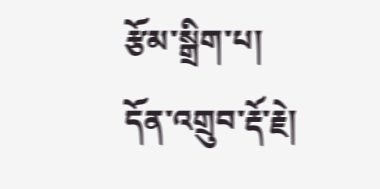རྩོམ་སྒྲིག་པ།  དོན་འགྲུབ་རྡོ་རྗེ།